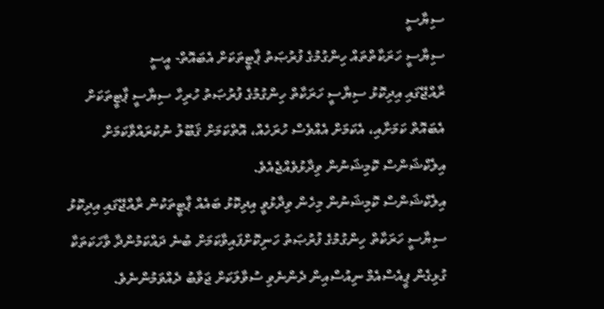ސިޔާސީ
ސިޔާސީ ހަރަކާތްތައް ހިންގުމުގެ ފުރުޞަތު ޕާޓީތަކަށް އެބައޮތް- އީސީ
ރާއްޖޭގައި އިދިކޮޅު ސިޔާސީ ހަރަކާތް ހިންގުމުގެ ފުރުޞަތު ހުރިހާ ސިޔާސީ ޕާޓީތަކަށް އެބައޮތް ކަމަށާއި، އެކަމަށް އެއްވެސް ހުރަހެއް، އޮތްކަމަށް ޤަބޫލު ނުކުރައްވާކަމަށް އިލެކްޝަންސް ކޮމިޝަނުން ވިދާޅުވެއްޖެއެވެ.
އިލެކްޝަންސް ކޮމިޝަނުން މިހެން ވިދާޅުވީ އިދިކޮޅު ބައެއް ޕާޓީތަކުން ރާއްޖޭގައި އިދިކޮޅު ސިޔާސީ ހަރަކާތް ހިންގުމުގެ ފުރުޞަތު ހަނިކޮށްފައިވާކަމަށް ބުނެ ދައްކަމުންދާ ވާހަކަތަކާ ގުޅިގެން ޕީއެސްއެމް ނިއުސްއިން ދެންނެވި ސުވާލަކަށް ޖަވާބު ދެއްވަމުންނެވެ.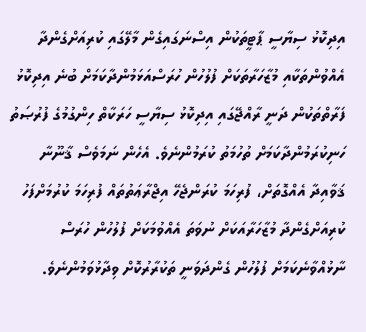އިދިކޮޅު ސިޔާސީ ޕާޓީތަކުން އިސްނަގައިގެން މާލޭގައި ކުރިއަށްގެންދާ އެއްވުންތަކާއި މުޒާހަރާތަކަށް ފުލުހުން ހުރަސްއަޅަމުންދާކަމަށް ބުނެ އިދިކޮޅު ފަރާތްތަކުން ދަނީ ރާއްޖޭގައި އިދިކޮޅު ސިޔާސީ ހަރަކާތް ހިންގުމުގެ ފުރުޞަތު ހަނިކުރަމުންދާކަމަށް ތުހުމަތު ކުރަމުންނެވެ. އެހެން ނަމަވެސް ޤާނޫނާ ޤަވާއިދާ އެއްގޮތަށް، ފުރިހަމަ ކުރަންޖެހޭ އިޖްރާޢަތުތައް ފުރިހަމަ ކުރުމަށްފަހު ކުރިއަށްގެންދާ މުޒާހަރާއަކަށް ނުވަތަ އެއްވުމަކަށް ފުލުހުން ހުރަސް ނާޅުއްވާނެކަމަށް ފުލުހުން ގެންދަވަނީ ތަކުރާރުކޮށް ވިދާޅުވަމުންނެވެ.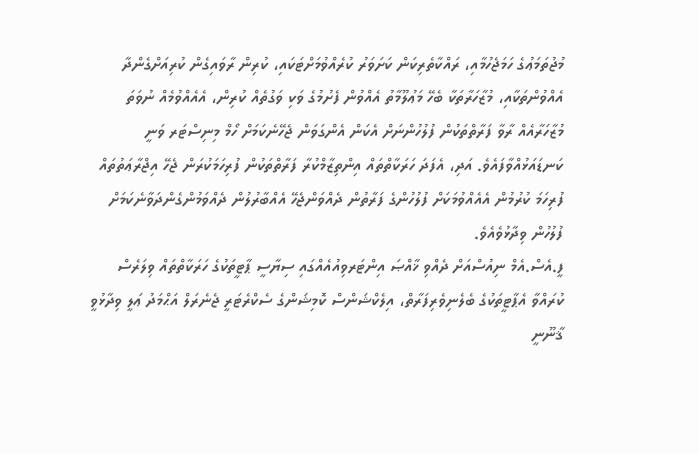މުޖުތަމަޢުގެ ހަމަޖެހުމާއި، ރައްކާތެރިކަން ކަށަވަރު ކުރެއްވުމަށްޓަކައި، ކުރިން ރާވައިގެން ކުރިއަށްގެންދާ އެއްވުންތަކާއި، މުޒާހަރާތަކާ ބެހޭ މަޢުލޫމާތު އެއްވުން ފެށުމުގެ ވަކި ވަގުތެއް ކުރިން، އެއެއްވުމެއް ނުވަތަ މުޒާހަރާއެއް ރާވާ ފަރާތްތަކުން ފުލުހުންނަށް އެކަން އެންގަވަން ޖެހޭނެކަމަށް ހޯމް މިނިސްޓަރ ވަނީ ކަނޑައަޅުއްވާފައެވެ. އަދި، އެފަދަ ހަރަކާތްތައް އިންތިޒާމްކުރާ ފަރާތްތަކުން ފުރިހަމަކުރަން ޖެހޭ އިޖްރާޢަތުތައް ފުރިހަމަ ކުރުމުން އެއެއްވުމަކަށް ފުލުހުންގެ ފަރާތުން ދެއްވަންޖެހޭ އެއްބާރުލުން ދެއްވަމުންގެންދަވާނެކަމަށް ފުލުހުން ވިދާޅުވެއެވެ.
ފީ.އެސް.އެމް ނިއުސްއަށް ދެއްވި ޚާއްޞަ އިންޓަރވިއުއެއްގައި ސިޔާސީ ޕާޓީތަކުގެ ހަރަކާތްތައް ވިލަރެސް ކުރައްވާ އެޕާޓީތަކުގެ ބެލެނިވެރިފަރާތް، އިލެކްޝަންސް ކޮމިޝަންގެ ސެކްރެޓަރީ ޖެނެރަލް އަޙްމަދު ޢަލީ ވިދާޅުވީ ޤާނޫނީ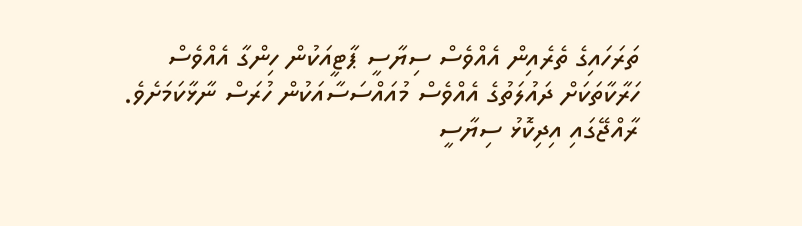ތަރަހައިގެ ތެރެއިން އެއްވެސް ސިޔާސީ ޕާޓީއަކުން ހިންގާ އެއްވެސް ހަރާކާތަކަށް ދައުލަތުގެ އެއްވެސް މުއައްސަސާއަކުން ހުރަސް ނާޅާކަމަށެވެ. ރާއްޖޭގައި އިދިކޮޅު ސިޔާސީ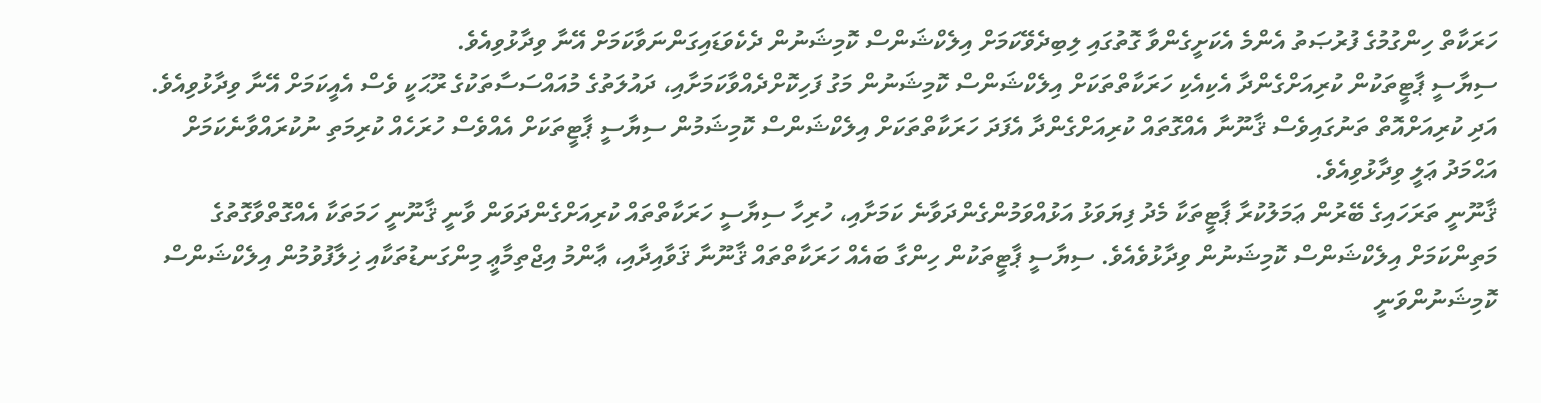ހަރަކާތް ހިންގުމުގެ ފުރުޞަތު އެންމެ އެކަށީގެންވާ ގޮތުގައި ލިބިދެވޭކަމަށް އިލެކްޝަންސް ކޮމިޝަނުން ދެކެވަޑައިގަންނަވާކަމަށް އޭނާ ވިދާޅުވިއެވެ.
ސިޔާސީ ޕާޓީތަކުން ކުރިއަށްގެންދާ އެކިއެކި ހަރަކާތްތަކަށް އިލެކްޝަންސް ކޮމިޝަނުން މަގު ފަހިކޮށްދެއްވާކަމަށާއި، ދައުލަތުގެ މުއައްސަސާތަކުގެ ރޫޙަކީ ވެސް އެއީކަމަށް އޭނާ ވިދާޅުވިއެވެ. އަދި ކުރިއަށްއޮތް ތަނުގައިވެސް ޤާނޫނާ އެއްގޮތައް ކުރިއަށްގެންދާ އެފަދަ ހަރަކާތްތަކަށް އިލެކްޝަންސް ކޮމިޝަމުން ސިޔާސީ ޕާޓީތަކަށް އެއްވެސް ހުރަހެއް ކުރިމަތި ނުކުރައްވާނެކަމަށް އަޙްމަދު ޢަލީ ވިދާޅުވިއެވެ.
ޤާނޫނީ ތަރަހައިގެ ބޭރުން ޢަމަލުކުރާ ޕާޓީތަކާ މެދު ފިޔަވަޅު އަޅުއްވަމުންގެންދަވާނެ ކަމަށާއި، ހުރިހާ ސިޔާސީ ހަރަކާތްތައް ކުރިއަށްގެންދަވަން ވާނީ ޤާނޫނީ ހަމަތަކާ އެއްގޮތްވާގޮތުގެ މަތިންކަމަށް އިލެކްޝަންސް ކޮމިޝަނުން ވިދާޅުވެއެވެ. ސިޔާސީ ޕާޓީތަކުން ހިންގާ ބައެއް ހަރަކާތްތައް ޤާނޫނާ ޤަވާއިދާއި، ޢާންމު އިޖްތިމާޢީ މިންގަނޑުތަކާއި ޚިލާފުވުމުން އިލެކްޝަންސް ކޮމިޝަނުންވަނީ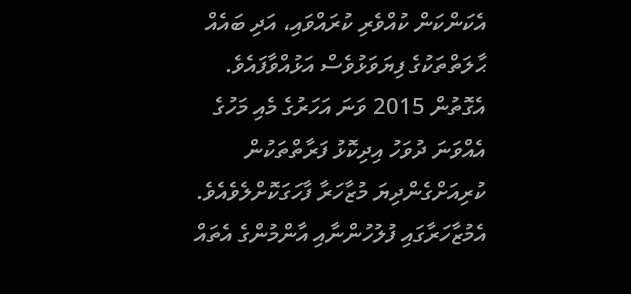އެކަންކަން ކުއްވެރި ކުރައްވައި، އަދި ބައެއް ޙާލަތްތަކުގެ ފިޔަވަޅުވެސް އަޅުއްވާފައެވެ. އެގޮތުން 2015 ވަނަ އަހަރުގެ މެއި މަހުގެ އެއްވަނަ ދުވަހު އިދިކޮޅު ފަރާތްތަކުން ކުރިއަށްގެންދިޔަ މުޒާހަރާ ފާހަގަކޮށްލެވެއެވެ.
އެމުޒާހަރާގައި ފުލުހުންނާއި އާންމުންގެ އެތައް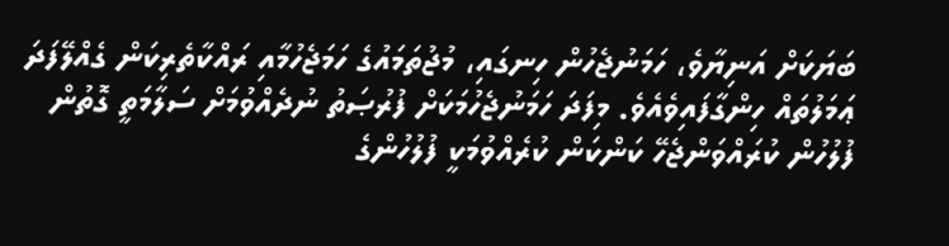ބަޔަކަށް އަނިޔާވެ، ހަމަނުޖެހުން ހިނގައި، މުޖުތަމައުގެ ހަމަޖެހުމާއި ރައްކާތެރިކަން ގެއްލޭފަދަ ޢަމަލުތައް ހިންގާފައިވެއެވެ. މިފަދަ ހަމަނުޖެހުމަކަށް ފުރުޞަތު ނުދެއްވުމަށް ސަލާމަތީ ގޮތުން ފުލުހުން ކުރައްވަންޖެހޭ ކަންކަން ކުރެއްވުމަކީ ފުލުހުންގެ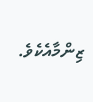ޒިންމާއެކެވެ.